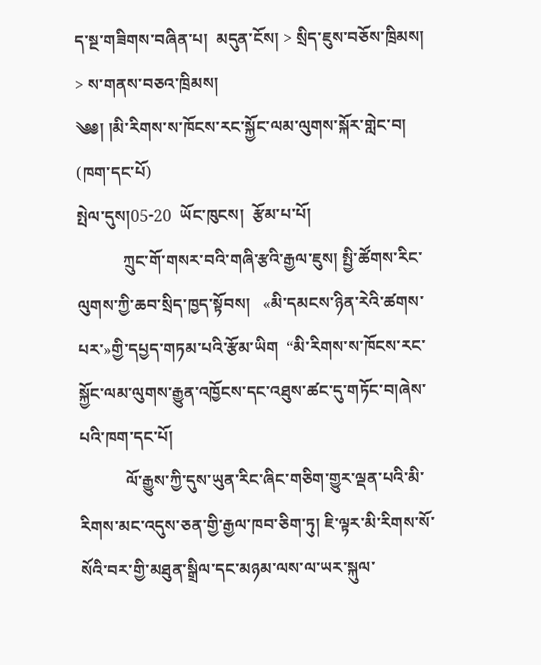ད་སྔ་གཟིགས་བཞིན་པ།  མདུན་ངོས། > སྲིད་ཇུས་བཅོས་ཁྲིམས། > ས་གནས་བཅའ་ཁྲིམས།
༄༅། །མི་རིགས་ས་ཁོངས་རང་སྐྱོང་ལམ་ལུགས་སྐོར་གླེང་བ། (ཁག་དང་པོ)
སྤེལ་དུས།05-20  ཡོང་ཁུངས།  རྩོམ་པ་པོ།
           ཀྲུང་གོ་གསར་བའི་གཞི་རྩའི་རྒྱལ་ཇུས། སྤྱི་ཚོགས་རིང་ལུགས་ཀྱི་ཆབ་སྲིད་ཁྱད་སྟོབས།   «མི་དམངས་ཉིན་རེའི་ཚགས་པར་»གྱི་དཔྱད་གཏམ་པའི་རྩོམ་ཡིག  “མི་རིགས་ས་ཁོངས་རང་སྐྱོང་ལམ་ལུགས་རྒྱུན་འཁྱོངས་དང་འཐུས་ཚང་དུ་གཏོང་བ།ཞེས་པའི་ཁག་དང་པོ།
           ལོ་རྒྱུས་ཀྱི་དུས་ཡུན་རིང་ཞིང་གཅིག་གྱུར་ལྡན་པའི་མི་རིགས་མང་འདུས་ཅན་གྱི་རྒྱལ་ཁབ་ཅིག་ཏུ། ཇི་ལྟར་མི་རིགས་སོ་སོའི་བར་གྱི་མཐུན་སྒྲིལ་དང་མཉམ་ལས་ལ་ཡར་སྐུལ་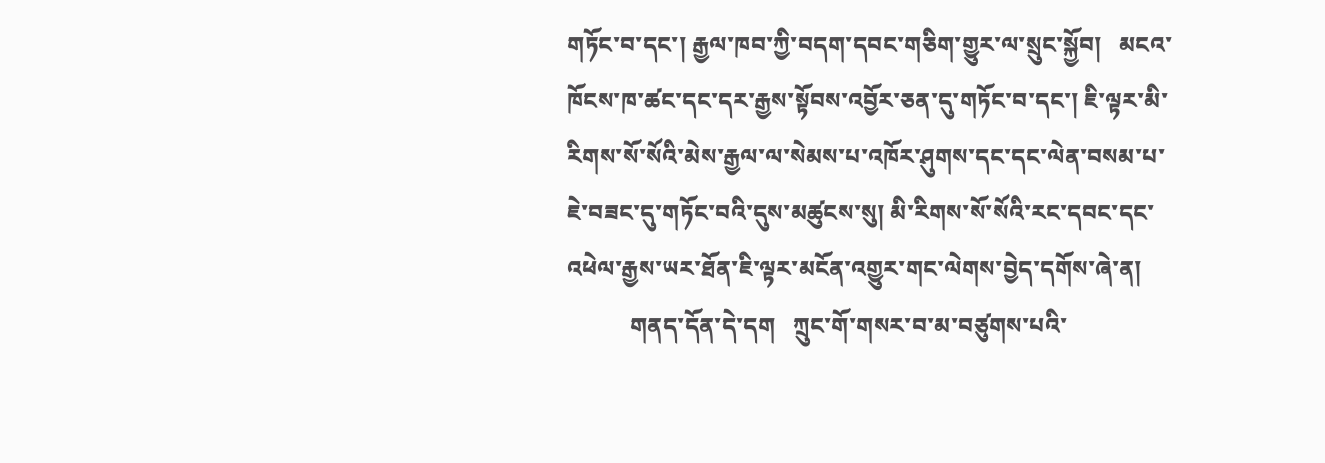གཏོང་བ་དང་། རྒྱལ་ཁབ་ཀྱི་བདག་དབང་གཅིག་གྱུར་ལ་སྲུང་སྐྱོབ།   མངའ་ཁོངས་ཁ་ཚང་དང་དར་རྒྱས་སྟོབས་འབྱོར་ཅན་དུ་གཏོང་བ་དང་། ཇི་ལྟར་མི་རིགས་སོ་སོའི་མེས་རྒྱལ་ལ་སེམས་པ་འཁོར་ཤུགས་དང་དང་ལེན་བསམ་པ་ཇེ་བཟང་དུ་གཏོང་བའི་དུས་མཚུངས་སུ། མི་རིགས་སོ་སོའི་རང་དབང་དང་འཕེལ་རྒྱས་ཡར་ཐོན་ཇི་ལྟར་མངོན་འགྱུར་གང་ལེགས་བྱེད་དགོས་ཞེ་ན།
           གནད་དོན་དེ་དག   ཀྲུང་གོ་གསར་བ་མ་བཙུགས་པའི་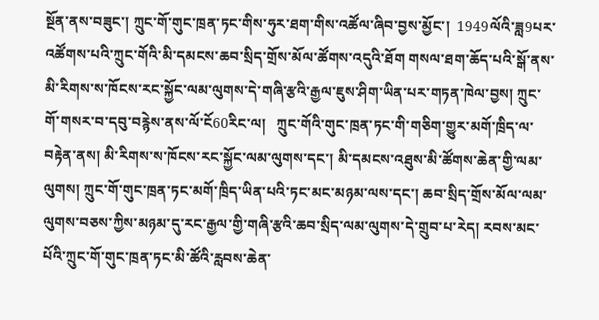སྔོན་ནས་བཟུང་། ཀྲུང་གོ་གུང་ཁྲན་ཏང་གིས་ཧུར་ཐག་གིས་འཚོལ་ཞིབ་བྱས་མྱོང་།  1949ལོའི་ཟླ9པར་འཚོགས་པའི་ཀྲུང་གོའི་མི་དམངས་ཆབ་སྲིད་གྲོས་མོལ་ཚོགས་འདུའི་ཐོག གསལ་ཐག་ཆོད་པའི་སྒོ་ནས་མི་རིགས་ས་ཁོངས་རང་སྐྱོང་ལམ་ལུགས་དེ་གཞི་རྩའི་རྒྱལ་ཇུས་ཤིག་ཡིན་པར་གཏན་ཁེལ་བྱས། ཀྲུང་གོ་གསར་བ་དབུ་བརྙེས་ནས་ལོ་ངོ60རིང་ལ།   ཀྲུང་གོའི་གུང་ཁྲན་ཏང་གི་གཅིག་གྱུར་མགོ་ཁྲིད་ལ་བརྟེན་ནས། མི་རིགས་ས་ཁོངས་རང་སྐྱོང་ལམ་ལུགས་དང་། མི་དམངས་འཐུས་མི་ཚོགས་ཆེན་གྱི་ལམ་ལུགས། ཀྲུང་གོ་གུང་ཁྲན་ཏང་མགོ་ཁྲིད་ཡིན་པའི་ཏང་མང་མཉམ་ལས་དང་། ཆབ་སྲིད་གྲོས་མོལ་ལམ་ལུགས་བཅས་ཀྱིས་མཉམ་དུ་རང་རྒྱལ་གྱི་གཞི་རྩའི་ཆབ་སྲིད་ལམ་ལུགས་དེ་གྲུབ་པ་རེད། རབས་མང་པོའི་ཀྲུང་གོ་གུང་ཁྲན་ཏང་མི་ཚོའི་རླབས་ཆེན་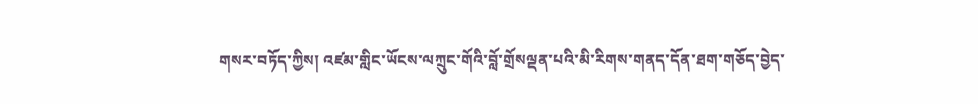གསར་བཏོད་ཀྱིས། འཛམ་གླིང་ཡོངས་ལཀྲུང་གོའི་བློ་གྲོསལྡན་པའི་མི་རིགས་གནད་དོན་ཐག་གཅོད་བྱེད་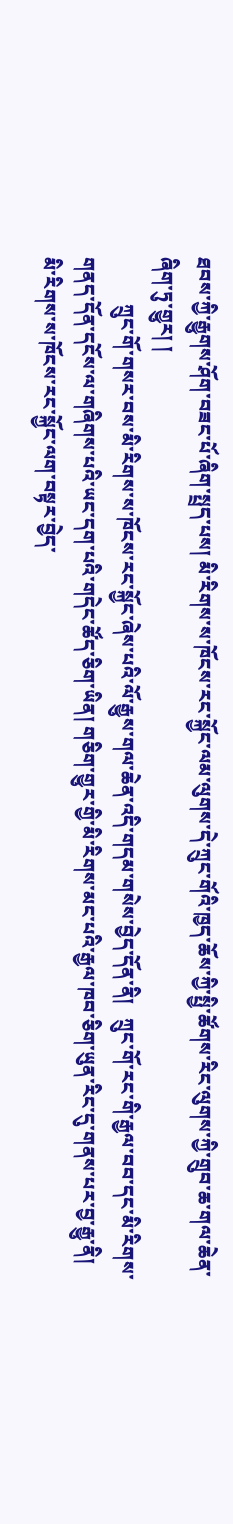ཐབས་ཀྱི་རྒྱུགས་ཤོག་བཟང་པོ་ཞིག་སྤྲད་པས། མི་རིགས་ས་ཁོངས་རང་སྐྱོང་ལམ་ལུགས་དེ་ཀྲུང་གོའི་ཁྱད་ཆོས་ཀྱི་སྤྱི་ཚོགས་རིང་ལུགས་ཀྱི་གྲུབ་ཆ་གལ་ཆེན་ཞིག་ཏུ་གྱུར། །
          ཀྲུང་གོ་གསར་བས་མི་རིགས་ས་ཁོངས་རང་སྐྱོང་ཞེས་པའི་ལོ་རྒྱུས་གལ་ཆེན་འདི་གདམ་གསེས་བྱེད་དོན་ནི།   ཀྲུང་གོ་རང་གི་རྒྱལ་བབ་དང་མི་རིགས་གནད་དོན་དངོས་ལ་གཞིགས་པའི་ཡང་དག་པའི་གདེང་ཚོད་ཅིག་ཡིན། གཅིག་གྱུར་གྱི་མི་རིགས་མང་པའི་རྒྱལ་ཁབ་ཅིག་ཡུན་རིང་དུ་གནས་པར་བྱ་རྒྱུ་ནི།   མི་རིགས་ས་ཁོངས་རང་སྐྱོང་ལག་བསྟར་བྱེད་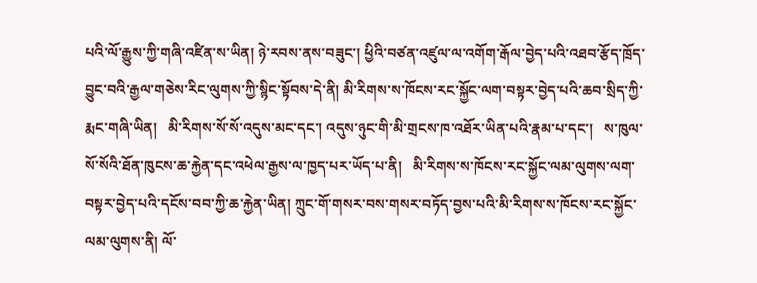པའི་ལོ་རྒྱུས་ཀྱི་གཞི་འཛིན་ས་ཡིན། ཉེ་རབས་ནས་བཟུང་། ཕྱིའི་བཙན་འཛུལ་ལ་འགོག་རྒོལ་བྱེད་པའི་འཐབ་རྩོད་ཁྲོད་བྱུང་བའི་རྒྱལ་གཅེས་རིང་ལུགས་ཀྱི་སྙིང་སྟོབས་དེ་ནི། མི་རིགས་ས་ཁོངས་རང་སྐྱོང་ལག་བསྟར་བྱེད་པའི་ཆབ་སྲིད་ཀྱི་རྨང་གཞི་ཡིན།   མི་རིགས་སོ་སོ་འདུས་མང་དང་། འདུས་ཉུང་གི་མི་གྲངས་ཁ་འཐོར་ཡིན་པའི་རྣམ་པ་དང་།   ས་ཁུལ་སོ་སོའི་ཐོན་ཁུངས་ཆ་རྐྱེན་དང་འཕེལ་རྒྱས་ལ་ཁྱད་པར་ཡོད་པ་ནི།   མི་རིགས་ས་ཁོངས་རང་སྐྱོང་ལམ་ལུགས་ལག་བསྟར་བྱེད་པའི་དངོས་བབ་ཀྱི་ཆ་རྐྱེན་ཡིན། ཀྲུང་གོ་གསར་བས་གསར་བཏོད་བྱས་པའི་མི་རིགས་ས་ཁོངས་རང་སྐྱོང་ལམ་ལུགས་ནི། ལོ་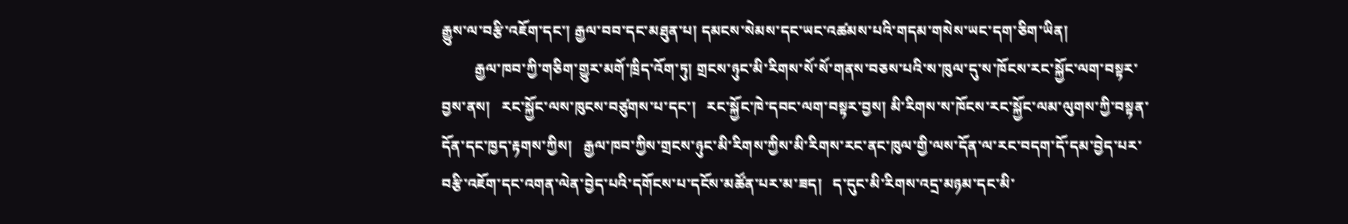རྒྱུས་ལ་བརྩི་འཇོག་དང་། རྒྱལ་བབ་དང་མཐུན་པ། དམངས་སེམས་དང་ཡང་འཚམས་པའི་གདམ་གསེས་ཡང་དག་ཅིག་ཡིན།
         རྒྱལ་ཁབ་ཀྱི་གཅིག་གྱུར་མགོ་ཁྲིད་འོག་ཏུ། གྲངས་ཉུང་མི་རིགས་སོ་སོ་གནས་བཅས་པའི་ས་ཁུལ་དུ་ས་ཁོངས་རང་སྐྱོང་ལག་བསྟར་བྱས་ནས།   རང་སྐྱོང་ལས་ཁུངས་བཙུགས་པ་དང་།   རང་སྐྱོང་ཁེ་དབང་ལག་བསྟར་བྱས། མི་རིགས་ས་ཁོངས་རང་སྐྱོང་ལམ་ལུགས་ཀྱི་བསྟན་དོན་དང་ཁྱད་རྟགས་ཀྱིས།   རྒྱལ་ཁབ་ཀྱིས་གྲངས་ཉུང་མི་རིགས་ཀྱིས་མི་རིགས་རང་ནང་ཁུལ་གྱི་ལས་དོན་ལ་རང་བདག་དོ་དམ་བྱེད་པར་བརྩི་འཇོག་དང་འགན་ལེན་བྱེད་པའི་དགོངས་པ་དངོས་མཚོན་པར་མ་ཟད།   ད་དུང་མི་རིགས་འདྲ་མཉམ་དང་མི་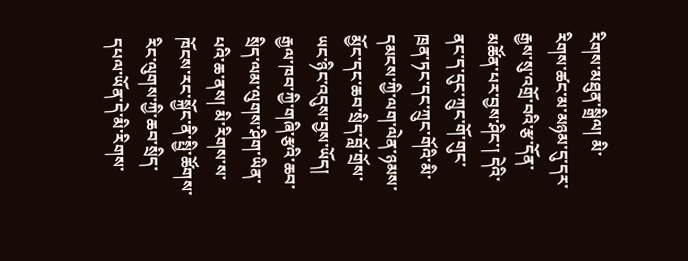རིགས་མཐུན་སྒྲིལ། མི་རིགས་ཚང་མ་མཉམ་དུ་དར་རྒྱས་སུ་འགྲོ་བའི་རྩ་དོན་མཚོན་པར་བྱས་ཤིང་། དེའི་ནང་ད་དུང་ཀྲུང་གོ་གུང་ཁྲན་ཏང་དང་ཀྲུང་གོའི་མི་དམངས་ཀྱི་ལག་ལེན་ཉམས་མྱོང་དང་ཆབ་སྲིད་བློ་གྲོས་ཡང་ཉིང་འདུས་བྱས་ཡོད།   རྒྱལ་ཁབ་ཀྱི་གཞི་རྩའི་ཆབ་སྲིད་ལམ་ལུགས་ཤིག་ཡིན་པའི་ཆ་ནས། མི་རིགས་ས་ཁོངས་རང་སྐྱོང་ནི་སྤྱི་ཚོགས་རིང་ལུགས་ཀྱི་ཆབ་སྲིད་དཔལ་ཡོན་དེ་མི་རིགས་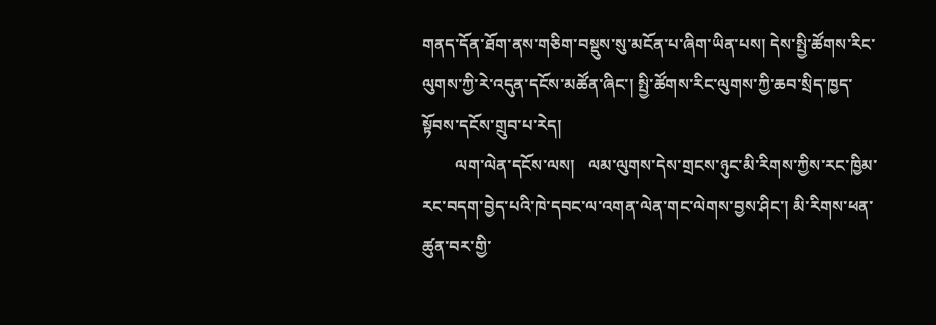གནད་དོན་ཐོག་ནས་གཅིག་བསྡུས་སུ་མངོན་པ་ཞིག་ཡིན་པས། དེས་སྤྱི་ཚོགས་རིང་ལུགས་ཀྱི་རེ་འདུན་དངོས་མཚོན་ཞིང་། སྤྱི་ཚོགས་རིང་ལུགས་ཀྱི་ཆབ་སྲིད་ཁྱད་སྟོབས་དངོས་གྲུབ་པ་རེད།
        ལག་ལེན་དངོས་ལས།   ལམ་ལུགས་དེས་གྲངས་ཉུང་མི་རིགས་ཀྱིས་རང་ཁྱིམ་རང་བདག་བྱེད་པའི་ཁེ་དབང་ལ་འགན་ལེན་གང་ལེགས་བྱས་ཤིང་། མི་རིགས་ཕན་ཚུན་བར་གྱི་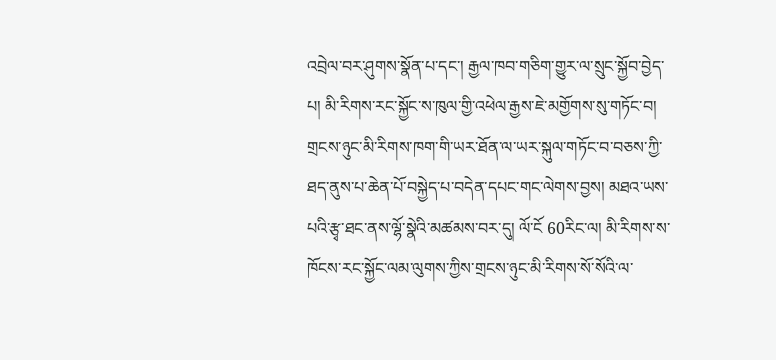འབྲེལ་བར་ཤུགས་སྣོན་པ་དང་། རྒྱལ་ཁབ་གཅིག་གྱུར་ལ་སྲུང་སྐྱོབ་བྱེད་པ། མི་རིགས་རང་སྐྱོང་ས་ཁུལ་གྱི་འཕེལ་རྒྱས་ཇེ་མགྱོགས་སུ་གཏོང་བ། གྲངས་ཉུང་མི་རིགས་ཁག་གི་ཡར་ཐོན་ལ་ཡར་སྐུལ་གཏོང་བ་བཅས་ཀྱི་ཐད་ནུས་པ་ཆེན་པོ་བསྐྱེད་པ་བདེན་དཔང་གང་ལེགས་བྱས། མཐའ་ཡས་པའི་རྩྭ་ཐང་ནས་ལྷོ་སྣེའི་མཚམས་བར་དུ། ལོ་ངོ 60རིང་ལ། མི་རིགས་ས་ཁོངས་རང་སྐྱོང་ལམ་ལུགས་ཀྱིས་གྲངས་ཉུང་མི་རིགས་སོ་སོའི་ལ་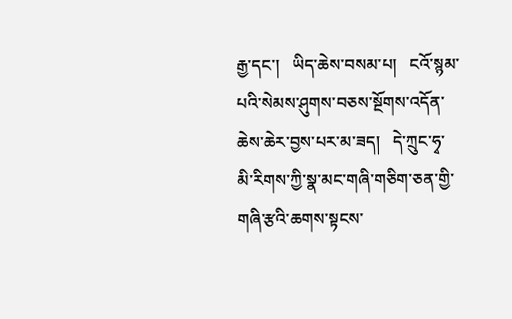རྒྱ་དང་།   ཡིད་ཆེས་བསམ་པ།   ངའོ་སྙམ་པའི་སེམས་ཤུགས་བཅས་སྔོགས་འདོན་ཆེས་ཆེར་བྱས་པར་མ་ཟད།   དེ་ཀྲུང་ཧྭ་མི་རིགས་ཀྱི་སྣ་མང་གཞི་གཅིག་ཅན་གྱི་གཞི་རྩའི་ཆགས་སྟངས་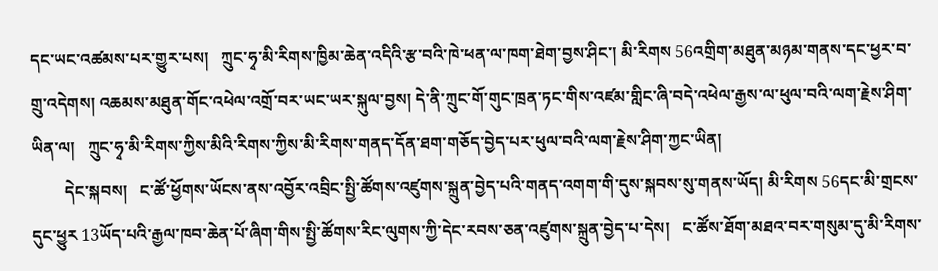དང་ཡང་འཚམས་པར་གྱུར་པས།   ཀྲུང་ཧྭ་མི་རིགས་ཁྱིམ་ཆེན་འདིའི་རྩ་བའི་ཁེ་ཕན་ལ་ཁག་ཐེག་བྱས་ཤིང་། མི་རིགས 56འགྲིག་མཐུན་མཉམ་གནས་དང་ཕྱར་བ་གྲུ་འདེགས། འཆམས་མཐུན་གོང་འཕེལ་འགྲོ་བར་ཡང་ཡར་སྐུལ་བྱས། དེ་ནི་ཀྲུང་གོ་གུང་ཁྲན་ཏང་གིས་འཛམ་གླིང་ཞི་བདེ་འཕེལ་རྒྱས་ལ་ཕུལ་བའི་ལག་རྗེས་ཤིག་ཡིན་ལ།   ཀྲུང་ཧྭ་མི་རིགས་ཀྱིས་མིའི་རིགས་ཀྱིས་མི་རིགས་གནད་དོན་ཐག་གཅོད་བྱེད་པར་ཕུལ་བའི་ལག་རྗེས་ཤིག་ཀྱང་ཡིན།
        དེང་སྐབས།   ང་ཚོ་ཕྱོགས་ཡོངས་ནས་འབྱོར་འབྲིང་སྤྱི་ཚོགས་འཛུགས་སྐྲུན་བྱེད་པའི་གནད་འགག་གི་དུས་སྐབས་སུ་གནས་ཡོད། མི་རིགས 56དང་མི་གྲངས་དུང་ཕྱུར 13ཡོད་པའི་རྒྱལ་ཁབ་ཆེན་པོ་ཞིག་གིས་སྤྱི་ཚོགས་རིང་ལུགས་ཀྱི་དེང་རབས་ཅན་འཛུགས་སྐྲུན་བྱེད་པ་དེས།   ང་ཚོས་ཐོག་མཐའ་བར་གསུམ་དུ་མི་རིགས་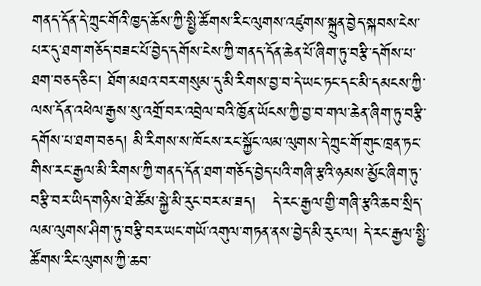གནད་དོན་དེ་ཀྲུང་གོའི་ཁྱད་ཆོས་ཀྱི་སྤྱི་ཚོགས་རིང་ལུགས་འཛུགས་སྐྲུན་བྱེད་སྐབས་ངེས་པར་དུ་ཐག་གཅོད་བཟང་པོ་བྱེད་དགོས་ངེས་ཀྱི་གནད་དོན་ཆེན་པོ་ཞིག་ཏུ་བརྩི་དགོས་པ་ཐག་བཅད་ཅིང་། ཐོག་མཐའ་བར་གསུམ་དུ་མི་རིགས་བྱ་བ་དེ་ཡང་ཏང་དང་མི་དམངས་ཀྱི་ལས་དོན་འཕེལ་རྒྱས་སུ་འགྲོ་བར་འབྲེལ་བའི་ཁྱོན་ཡོངས་ཀྱི་བྱ་བ་གལ་ཆེན་ཞིག་ཏུ་བརྩི་དགོས་པ་ཐག་བཅད། མི་རིགས་ས་ཁོངས་རང་སྐྱོང་ལམ་ལུགས་དེ་ཀྲུང་གོ་གུང་ཁྲན་ཏང་གིས་རང་རྒྱལ་མི་རིགས་ཀྱི་གནད་དོན་ཐག་གཅོད་བྱེད་པའི་གཞི་རྩའི་ཉམས་མྱོང་ཞིག་ཏུ་བརྩི་བར་ཡིད་གཉིས་ཐེ་ཚོམ་སྐྱེ་མི་རུང་བར་མ་ཟད།   དེ་རང་རྒྱལ་གྱི་གཞི་རྩའི་ཆབ་སྲིད་ལམ་ལུགས་ཤིག་ཏུ་བརྩི་བར་ཡང་གཡོ་འགུལ་གཏན་ནས་བྱེད་མི་རུང་ལ། དེ་རང་རྒྱལ་སྤྱི་ཚོགས་རིང་ལུགས་ཀྱི་ཆབ་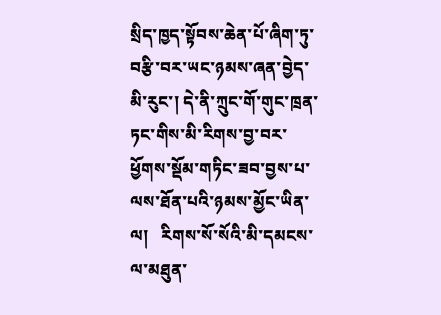སྲིད་ཁྱད་སྟོབས་ཆེན་པོ་ཞིག་ཏུ་བརྩི་བར་ཡང་ཉམས་ཞན་བྱེད་མི་རུང་། དེ་ནི་ཀྲུང་གོ་གུང་ཁྲན་ཏང་གིས་མི་རིགས་བྱ་བར་ཕྱོགས་སྡོམ་གཏིང་ཟབ་བྱས་པ་ལས་ཐོན་པའི་ཉམས་མྱོང་ཡིན་ལ།   རིགས་སོ་སོའི་མི་དམངས་ལ་མཐུན་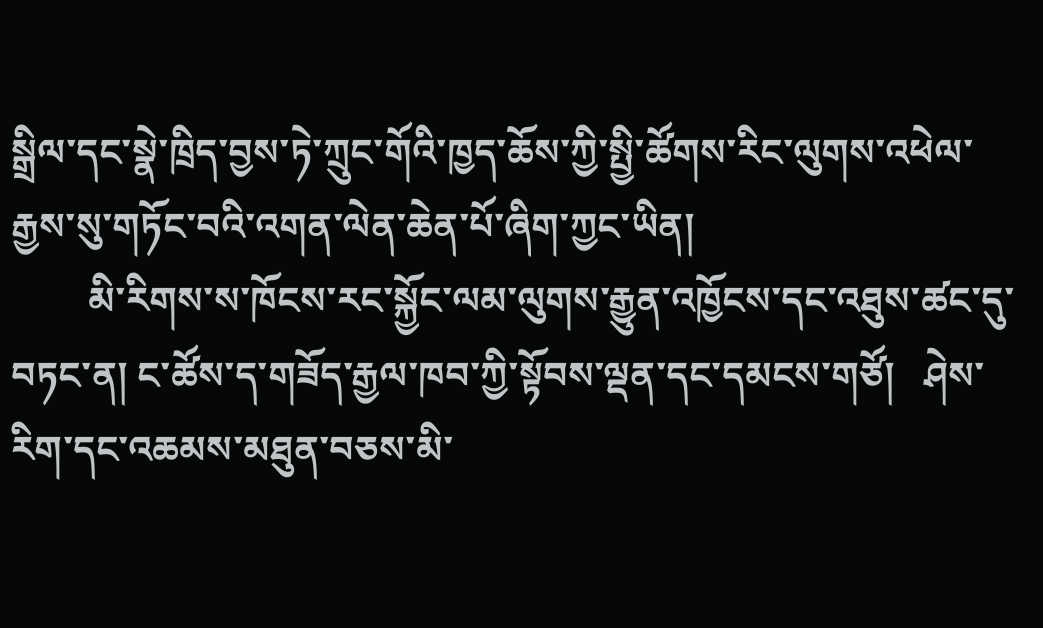སྒྲིལ་དང་སྣེ་ཁྲིད་བྱས་ཏེ་ཀྲུང་གོའི་ཁྱད་ཆོས་ཀྱི་སྤྱི་ཚོགས་རིང་ལུགས་འཕེལ་རྒྱས་སུ་གཏོང་བའི་འགན་ལེན་ཆེན་པོ་ཞིག་ཀྱང་ཡིན།
        མི་རིགས་ས་ཁོངས་རང་སྐྱོང་ལམ་ལུགས་རྒྱུན་འཁྱོངས་དང་འཐུས་ཚང་དུ་བཏང་ན། ང་ཚོས་ད་གཟོད་རྒྱལ་ཁབ་ཀྱི་སྟོབས་ལྡན་དང་དམངས་གཙོ།   ཤེས་རིག་དང་འཆམས་མཐུན་བཅས་མི་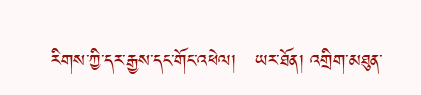རིགས་ཀྱི་དར་རྒྱས་དང་གོང་འཕེལ།   ཡར་ཐོན། འགྲིག་མཐུན་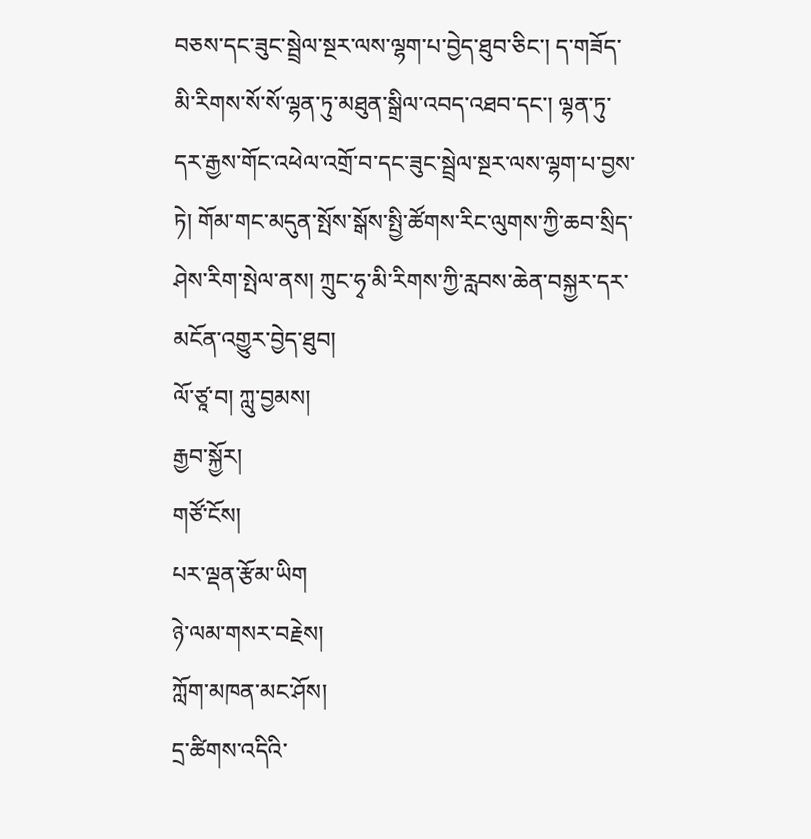བཅས་དང་ཟུང་སྦྲེལ་སྔར་ལས་ལྷག་པ་བྱེད་ཐུབ་ཅིང་། ད་གཟོད་མི་རིགས་སོ་སོ་ལྷན་ཏུ་མཐུན་སྒྲིལ་འབད་འཐབ་དང་། ལྷན་ཏུ་དར་རྒྱས་གོང་འཕེལ་འགྲོ་བ་དང་ཟུང་སྦྲེལ་སྔར་ལས་ལྷག་པ་བྱས་ཏེ། གོམ་གང་མདུན་སྤོས་སྒོས་སྤྱི་ཚོགས་རིང་ལུགས་ཀྱི་ཆབ་སྲིད་ཤེས་རིག་སྤེལ་ནས། ཀྲུང་ཧྭ་མི་རིགས་ཀྱི་རླབས་ཆེན་བསྐྱར་དར་མངོན་འགྱུར་བྱེད་ཐུབ།
ལོ་ཙཱ་བ། ཀླུ་བྱམས།
རྒྱབ་སྐྱོར།
གཙོ་ངོས།
པར་ལྡན་རྩོམ་ཡིག
ཉེ་ལམ་གསར་བརྗེས།
ཀློག་མཁན་མང་ཤོས།
དྲ་ཚིགས་འདིའི་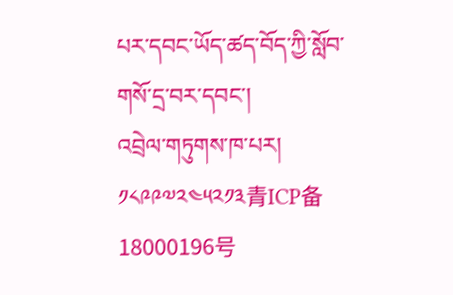པར་དབང་ཡོད་ཚད་བོད་ཀྱི་སློབ་གསོ་དྲ་བར་དབང་།
འབྲེལ་གཏུགས་ཁ་པར། ༡༨༩༩༧༢༤༥༢༡༣青ICP备18000196号